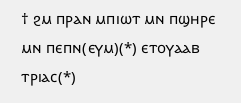† ϩⲙ ⲡⲣⲁⲛ ⲙⲡⲓⲱⲧ ⲙⲛ ⲡϣⲏⲣⲉ ⲙⲛ ⲡⲉⲡⲛ(ⲉⲩⲙ)(*) ⲉⲧⲟⲩⲁⲁⲃ
ⲧⲣⲓⲁⲥ(*)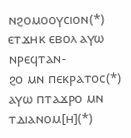ⲛϩⲟⲙⲟⲟⲩⲥⲓⲟⲛ(*) ⲉⲧϫⲏⲕ ⲉⲃⲟⲗ ⲁⲩⲱ ⲛⲣⲉϥⲧⲁⲛ-
ϩⲟ ⲙⲛ ⲡⲉⲕⲣⲁⲧⲟⲥ(*) ⲁⲩⲱ ⲡⲧⲁϫⲣⲟ ⲙⲛ ⲧⲇⲓⲁⲛⲟⲙ[ⲏ](*)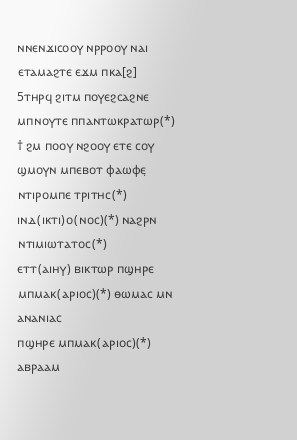ⲛⲛⲉⲛϫⲓⲥⲟⲟⲩ ⲛⲣⲣⲟⲟⲩ ⲛⲁⲓ ⲉⲧⲁⲙⲁϩⲧⲉ ⲉϫⲙ ⲡⲕⲁ[ϩ]
5ⲧⲏⲣϥ ϩⲓⲧⲙ ⲡⲟⲩⲉϩⲥⲁϩⲛⲉ ⲙⲡⲛⲟⲩⲧⲉ ⲡⲡⲁⲛⲧⲱⲕⲣⲁⲧⲱⲣ(*)
† ϩⲙ ⲡⲟⲟⲩ ⲛϩⲟⲟⲩ ⲉⲧⲉ ⲥⲟⲩ ϣⲙⲟⲩⲛ ⲙⲡⲉⲃⲟⲧ ⲫⲁⲱⲫⲉ̣
ⲛⲧⲓⲣⲟⲙⲡⲉ ⲧⲣⲓⲧⲏⲥ(*) ⲓⲛⲇ(ⲓⲕⲧⲓ)ⲟ(ⲛⲟⲥ)(*) ⲛⲁϩⲣⲛ ⲛⲧⲓⲙⲓⲱⲧⲁⲧⲟⲥ(*)
ⲉⲧⲧ(ⲁⲓⲏⲩ) ⲃⲓⲕⲧⲱⲣ ⲡϣⲏⲣⲉ ⲙⲡⲙⲁⲕ(ⲁⲣⲓⲟⲥ)(*) ⲑⲱⲙⲁⲥ ⲙⲛ ⲁⲛⲁⲛⲓⲁⲥ
ⲡϣⲏⲣⲉ ⲙⲡⲙⲁⲕ(ⲁⲣⲓⲟⲥ)(*) ⲁⲃⲣⲁⲁⲙ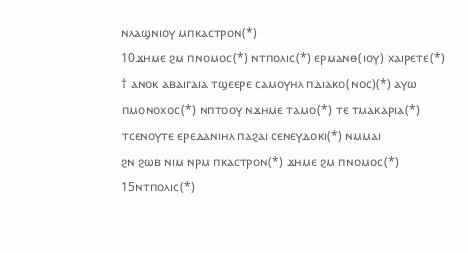ⲛⲗⲁϣⲛⲓⲟⲩ ⲙⲡⲕⲁⲥⲧⲣⲟⲛ(*)
10ϫⲏⲙⲉ ϩⲙ ⲡⲛⲟⲙⲟⲥ(*) ⲛⲧⲡⲟⲗⲓⲥ(*) ⲉⲣⲙⲁⲛⲑ(ⲓⲟⲩ) ⲭⲁⲓⲣⲉⲧⲉ(*)
† ⲁⲛⲟⲕ ⲁⲃⲁⲓⲅⲁⲓⲁ ⲧϣⲉⲉⲣⲉ ⲥⲁⲙⲟⲩⲏⲗ ⲡⲇⲓⲁⲕⲟ(ⲛⲟⲥ)(*) ⲁⲩⲱ
ⲡⲙⲟⲛⲟⲭⲟⲥ(*) ⲛⲡⲧⲟⲟⲩ ⲛϫⲏⲙⲉ ⲧⲁⲙⲟ(*) ⲧⲉ ⲧⲙⲁⲕⲁⲣⲓⲁ(*)
ⲧⲥⲉⲛⲟⲩⲧⲉ ⲉⲣⲉⲇⲁⲛⲓⲏⲗ ⲡⲁϩⲁⲓ ⲥⲉⲛⲉⲩⲇⲟⲕⲓ(*) ⲛⲙⲙⲁⲓ
ϩⲛ ϩⲱⲃ ⲛⲓⲙ ⲛⲣⲙ ⲡⲕⲁⲥⲧⲣⲟⲛ(*) ϫⲏⲙⲉ ϩⲙ ⲡⲛⲟⲙⲟⲥ(*)
15ⲛⲧⲡⲟⲗⲓⲥ(*)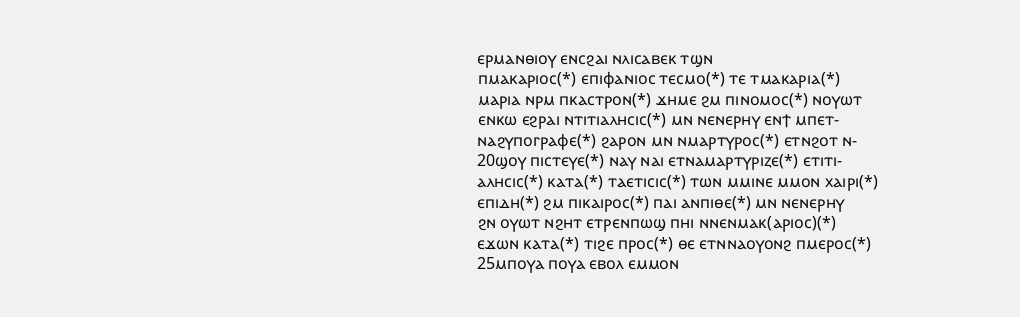ⲉⲣⲙⲁⲛⲑⲓⲟⲩ ⲉⲛⲥϩⲁⲓ ⲛⲗⲓⲥⲁⲃⲉⲕ ⲧϣⲛ
ⲡⲙⲁⲕⲁⲣⲓⲟⲥ(*) ⲉⲡⲓⲫⲁⲛⲓⲟⲥ ⲧⲉⲥⲙⲟ(*) ⲧⲉ ⲧⲙⲁⲕⲁⲣⲓⲁ(*)
ⲙⲁⲣⲓⲁ ⲛⲣⲙ ⲡⲕⲁⲥⲧⲣⲟⲛ(*) ϫⲏⲙⲉ ϩⲙ ⲡⲓⲛⲟⲙⲟⲥ(*) ⲛⲟⲩⲱⲧ
ⲉⲛⲕⲱ ⲉϩⲣⲁⲓ ⲛⲧⲓⲧⲓⲁⲗⲏⲥⲓⲥ(*) ⲙⲛ ⲛⲉⲛⲉⲣⲏⲩ ⲉⲛϯ ⲙⲡⲉⲧ-
ⲛⲁϩⲩⲡⲟⲅⲣⲁⲫⲉ(*) ϩⲁⲣⲟⲛ ⲙⲛ ⲛⲙⲁⲣⲧⲩⲣⲟⲥ(*) ⲉⲧⲛϩⲟⲧ ⲛ-
20ϣⲟⲩ ⲡⲓⲥⲧⲉⲩⲉ(*) ⲛⲁⲩ ⲛⲁⲓ ⲉⲧⲛⲁⲙⲁⲣⲧⲩⲣⲓⲍⲉ(*) ⲉⲧⲓⲧⲓ-
ⲁⲗⲏⲥⲓⲥ(*) ⲕⲁⲧⲁ(*) ⲧⲁⲉⲧⲓⲥⲓⲥ(*) ⲧⲱⲛ ⲙⲙⲓⲛⲉ ⲙⲙⲟⲛ ⲭⲁⲓⲣⲓ(*)
ⲉⲡⲓⲇⲏ(*) ϩⲙ ⲡⲓⲕⲁⲓⲣⲟⲥ(*) ⲡⲁⲓ ⲁⲛⲡⲓⲑⲉ(*) ⲙⲛ ⲛⲉⲛⲉⲣⲏⲩ
ϩⲛ ⲟⲩⲱⲧ ⲛϩⲏⲧ ⲉⲧⲣⲉⲛⲡⲱϣ ⲡⲏⲓ ⲛⲛⲉⲛⲙⲁⲕ(ⲁⲣⲓⲟⲥ)(*)
ⲉϫⲱⲛ ⲕⲁⲧⲁ(*) ⲧⲓϩⲉ ⲡⲣⲟⲥ(*) ⲑⲉ ⲉⲧⲛⲛⲁⲟⲩⲟⲛϩ ⲡⲙⲉⲣⲟⲥ(*)
25ⲙⲡⲟⲩⲁ ⲡⲟⲩⲁ ⲉⲃⲟⲗ ⲉⲙⲙⲟⲛ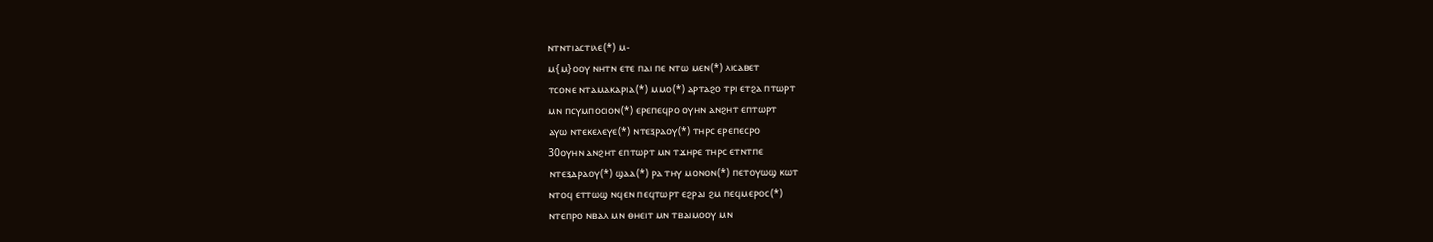ⲛⲧⲛⲧⲓⲁⲥⲧⲓⲗⲉ(*) ⲙ-
ⲙ{ⲙ}ⲟⲟⲩ ⲛⲏⲧⲛ ⲉⲧⲉ ⲡⲁⲓ ⲡⲉ ⲛⲧⲱ ⲙⲉⲛ(*) ⲗⲓⲥⲁⲃⲉⲧ
ⲧⲥⲟⲛⲉ ⲛⲧⲁⲙⲁⲕⲁⲣⲓⲁ(*) ⲙⲙⲟ(*) ⲁⲣⲧⲁϩⲟ ⲧⲣⲓ ⲉⲧϩⲁ ⲡⲧⲱⲣⲧ
ⲙⲛ ⲡⲥⲩⲙⲡⲟⲥⲓⲟⲛ(*) ⲉⲣⲉⲡⲉϥⲣⲟ ⲟⲩⲏⲛ ⲁⲛϩⲏⲧ ⲉⲡⲧⲱⲣⲧ
ⲁⲩⲱ ⲛⲧⲉⲕⲉⲗⲉⲩⲉ(*) ⲛⲧⲉⲝⲣⲁⲟⲩ(*) ⲧⲏⲣⲥ ⲉⲣⲉⲡⲉⲥⲣⲟ
30ⲟⲩⲏⲛ ⲁⲛϩⲏⲧ ⲉⲡⲧⲱⲣⲧ ⲙⲛ ⲧϫⲏⲣⲉ ⲧⲏⲣⲥ ⲉⲧⲛⲧⲡⲉ
ⲛⲧⲉⲝⲇⲣⲁⲟⲩ(*) ϣⲁⲁ(*) ⲣⲁ ⲧⲏⲩ ⲙⲟⲛⲟⲛ(*) ⲡⲉⲧⲟⲩⲱϣ ⲕⲱⲧ
ⲛⲧⲟϥ ⲉⲧⲧⲱϣ ⲛϥⲉⲛ ⲡⲉϥⲧⲱⲣⲧ ⲉϩⲣⲁⲓ ϩⲙ ⲡⲉϥⲙⲉⲣⲟⲥ(*)
ⲛⲧⲉⲡⲣⲟ ⲛⲃⲁⲗ ⲙⲛ ⲑⲏⲉⲓⲧ ⲙⲛ ⲧⲃⲁⲓⲙⲟⲟⲩ ⲙⲛ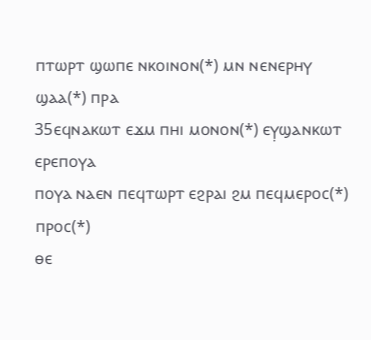ⲡⲧⲱⲣⲧ ϣⲱⲡⲉ ⲛⲕⲟⲓⲛⲟⲛ(*) ⲙⲛ ⲛⲉⲛⲉⲣⲏⲩ ϣⲁⲁ(*) ⲡⲣⲁ
35ⲉϥⲛⲁⲕⲱⲧ ⲉϫⲙ ⲡⲏⲓ ⲙⲟⲛⲟⲛ(*) ⲉⲩ̣ϣⲁⲛⲕⲱⲧ ⲉⲣⲉⲡⲟⲩⲁ
ⲡⲟⲩⲁ ⲛⲁⲉⲛ ⲡⲉϥⲧⲱⲣⲧ ⲉϩⲣⲁⲓ ϩⲙ ⲡⲉϥⲙⲉⲣⲟⲥ(*) ⲡⲣⲟⲥ(*)
ⲑⲉ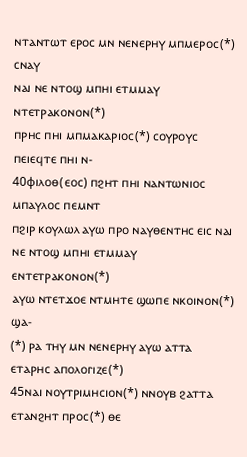ⲛⲧⲁⲛⲧⲱⲧ ⲉⲣⲟⲥ ⲙⲛ ⲛⲉⲛⲉⲣⲏⲩ ⲙⲡⲙⲉⲣⲟⲥ(*) ⲥⲛⲁⲩ
ⲛⲁⲓ ⲛⲉ ⲛⲧⲟϣ ⲙⲡⲏⲓ ⲉⲧⲙⲙⲁⲩ ⲛⲧⲉⲧⲣⲁⲕⲟⲛⲟⲛ(*)
ⲡⲣⲏⲥ ⲡⲏⲓ ⲙⲡⲙⲁⲕⲁⲣⲓⲟⲥ(*) ⲥⲟⲩⲣⲟⲩⲥ ⲡⲉⲓⲉϥⲧⲉ ⲡⲏⲓ ⲛ-
40ⲫⲓⲗⲟⲑ(ⲉⲟⲥ) ⲡϩⲏⲧ ⲡⲏⲓ ⲛⲁⲛⲧⲱⲛⲓⲟⲥ ⲙⲡⲁⲩⲗⲟⲥ ⲡⲉⲙⲛⲧ
ⲡϩⲓⲣ ⲕⲟⲩⲗⲱⲗ ⲁⲩⲱ ⲡⲣⲟ ⲛⲁⲩⲑⲉⲛⲧⲏⲥ ⲉⲓⲥ ⲛⲁⲓ
ⲛⲉ ⲛⲧⲟϣ ⲙⲡⲏⲓ ⲉⲧⲙⲙⲁⲩ ⲉⲛⲧⲉⲧⲣⲁⲕⲟⲛⲟⲛ(*)
ⲁⲩⲱ ⲛⲧⲉⲧϫⲟⲉ ⲛⲧⲙⲏⲧⲉ ϣⲱⲡⲉ ⲛⲕⲟⲓⲛⲟⲛ(*) ϣⲁ-
(*) ⲣⲁ ⲧⲏⲩ ⲙⲛ ⲛⲉⲛⲉⲣⲏⲩ ⲁⲩⲱ ⲁⲧⲧⲁ ⲉⲧⲁⲣⲏⲥ ⲁⲡⲟⲗⲟⲅⲓⲍⲉ(*)
45ⲛⲁⲓ ⲛⲟⲩⲧⲣⲓⲙⲏⲥⲓⲟⲛ(*) ⲛⲛⲟⲩⲃ ϩⲁⲧⲧⲁ ⲉⲧⲁⲛϩⲏⲧ ⲡⲣⲟⲥ(*) ⲑⲉ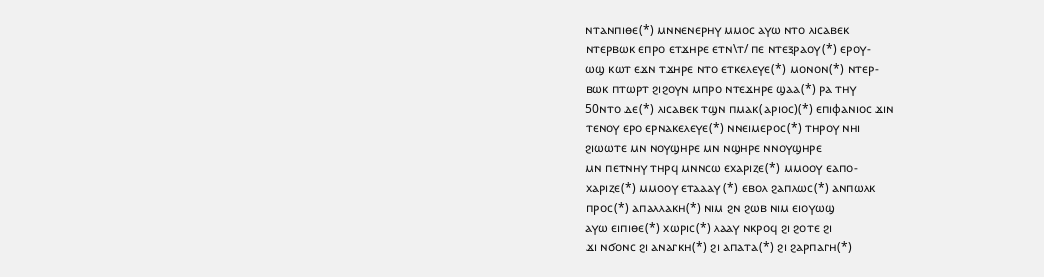ⲛⲧⲁⲛⲡⲓⲑⲉ(*) ⲙⲛⲛⲉⲛⲉⲣⲏⲩ ⲙⲙⲟⲥ ⲁⲩⲱ ⲛⲧⲟ ⲗⲓⲥⲁⲃⲉⲕ
ⲛⲧⲉⲣⲃⲱⲕ ⲉⲡⲣⲟ ⲉⲧϫⲏⲣⲉ ⲉⲧⲛ\ⲧ/ ⲡⲉ ⲛⲧⲉⲝⲣⲁⲟⲩ(*) ⲉⲣⲟⲩ-
ⲱϣ ⲕⲱⲧ ⲉϫⲛ ⲧϫⲏⲣⲉ ⲛⲧⲟ ⲉⲧⲕⲉⲗⲉⲩⲉ(*) ⲙⲟⲛⲟⲛ(*) ⲛⲧⲉⲣ-
ⲃⲱⲕ ⲡⲧⲱⲣⲧ ϩⲓϩⲟⲩⲛ ⲙⲡⲣⲟ ⲛⲧⲉϫⲏⲣⲉ ϣⲁⲁ(*) ⲣⲁ ⲧⲏⲩ
50ⲛⲧⲟ ⲇⲉ(*) ⲗⲓⲥⲁⲃⲉⲕ ⲧϣⲛ ⲡⲙⲁⲕ(ⲁⲣⲓⲟⲥ)(*) ⲉⲡⲓⲫⲁⲛⲓⲟⲥ ϫⲓⲛ
ⲧⲉⲛⲟⲩ ⲉⲣⲟ ⲉⲣⲛⲁⲕⲉⲗⲉⲩⲉ(*) ⲛⲛⲉⲓⲙⲉⲣⲟⲥ(*) ⲧⲏⲣⲟⲩ ⲛⲏⲓ
ϩⲓⲱⲱⲧⲉ ⲙⲛ ⲛⲟⲩϣⲏⲣⲉ ⲙⲛ ⲛϣⲏⲣⲉ ⲛⲛⲟⲩϣⲏⲣⲉ
ⲙⲛ ⲡⲉⲧⲛⲏⲩ ⲧⲏⲣϥ ⲙⲛⲛⲥⲱ ⲉⲭⲁⲣⲓⲍⲉ(*) ⲙⲙⲟⲟⲩ ⲉⲁⲡⲟ-
ⲭⲁⲣⲓⲍⲉ(*) ⲙⲙⲟⲟⲩ ⲉⲧⲁⲁⲁⲩ (*) ⲉⲃⲟⲗ ϩⲁⲡⲗⲱⲥ(*) ⲁⲛⲡⲱⲗⲕ
ⲡⲣⲟⲥ(*) ⲁⲡⲁⲗⲗⲁⲕⲏ(*) ⲛⲓⲙ ϩⲛ ϩⲱⲃ ⲛⲓⲙ ⲉⲓⲟⲩⲱϣ
ⲁⲩⲱ ⲉⲓⲡⲓⲑⲉ(*) ⲭⲱⲣⲓⲥ(*) ⲗⲁⲁⲩ ⲛⲕⲣⲟϥ ϩⲓ ϩⲟⲧⲉ ϩⲓ
ϫⲓ ⲛϭⲟⲛⲥ ϩⲓ ⲁⲛⲁⲅⲕⲏ(*) ϩⲓ ⲁⲡⲁⲧⲁ(*) ϩⲓ ϩⲁⲣⲡⲁⲅⲏ(*)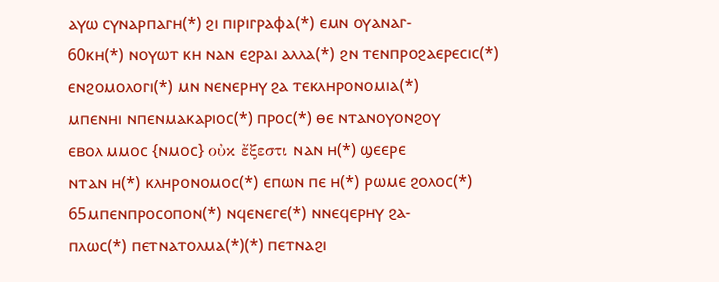ⲁⲩⲱ ⲥⲩⲛⲁⲣⲡⲁⲅⲏ(*) ϩⲓ ⲡⲓⲣⲓⲅⲣⲁⲫⲁ(*) ⲉⲙⲛ ⲟⲩⲁⲛⲁⲅ-
60ⲕⲏ(*) ⲛⲟⲩⲱⲧ ⲕⲏ ⲛⲁⲛ ⲉϩⲣⲁⲓ ⲁⲗⲗⲁ(*) ϩⲛ ⲧⲉⲛⲡⲣⲟϩⲁⲉⲣⲉⲥⲓⲥ(*)
ⲉⲛϩⲟⲙⲟⲗⲟⲅⲓ(*) ⲙⲛ ⲛⲉⲛⲉⲣⲏⲩ ϩⲁ ⲧⲉⲕⲗⲏⲣⲟⲛⲟⲙⲓⲁ(*)
ⲙⲡⲉⲛⲏⲓ ⲛⲡⲉⲛⲙⲁⲕⲁⲣⲓⲟⲥ(*) ⲡⲣⲟⲥ(*) ⲑⲉ ⲛⲧⲁⲛⲟⲩⲟⲛϩⲟⲩ
ⲉⲃⲟⲗ ⲙⲙⲟⲥ {ⲛⲙⲟⲥ} οὐκ ἔξεστι ⲛⲁⲛ ⲏ(*) ϣⲉⲉⲣⲉ
ⲛⲧⲁⲛ ⲏ(*) ⲕⲗⲏⲣⲟⲛⲟⲙⲟⲥ(*) ⲉⲡⲱⲛ ⲡⲉ ⲏ(*) ⲣⲱⲙⲉ ϩⲟⲗⲟⲥ(*)
65ⲙⲡⲉⲛⲡⲣⲟⲥⲟⲡⲟⲛ(*) ⲛϥⲉⲛⲉⲅⲉ(*) ⲛⲛⲉϥⲉⲣⲏⲩ ϩⲁ-
ⲡⲗⲱⲥ(*) ⲡⲉⲧⲛⲁⲧⲟⲗⲙⲁ(*)(*) ⲡⲉⲧⲛⲁϩⲓ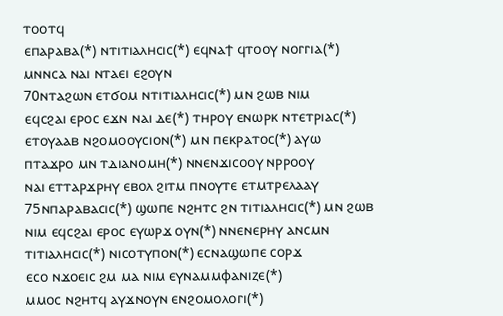ⲧⲟⲟⲧϥ
ⲉⲡⲁⲣⲁⲃⲁ(*) ⲛⲧⲓⲧⲓⲁⲗⲏⲥⲓⲥ(*) ⲉϥⲛⲁϯ ϥⲧⲟⲟⲩ ⲛⲟⲅⲅⲓⲁ(*)
ⲙⲛⲛⲥⲁ ⲛⲁⲓ ⲛⲧⲁⲉⲓ ⲉϩⲟⲩⲛ
70ⲛⲧⲁϩⲱⲛ ⲉⲧϭⲟⲙ ⲛⲧⲓⲧⲓⲁⲗⲏⲥⲓⲥ(*) ⲙⲛ ϩⲱⲃ ⲛⲓⲙ
ⲉϥⲥϩⲁⲓ ⲉⲣⲟⲥ ⲉϫⲛ ⲛⲁⲓ ⲇⲉ(*) ⲧⲏⲣⲟⲩ ⲉⲛⲱⲣⲕ ⲛⲧⲉⲧⲣⲓⲁⲥ(*)
ⲉⲧⲟⲩⲁⲁⲃ ⲛϩⲟⲙⲟⲟⲩⲥⲓⲟⲛ(*) ⲙⲛ ⲡⲉⲕⲣⲁⲧⲟⲥ(*) ⲁⲩⲱ
ⲡⲧⲁϫⲣⲟ ⲙⲛ ⲧⲇⲓⲁⲛⲟⲙⲏ(*) ⲛⲛⲉⲛϫⲓⲥⲟⲟⲩ ⲛⲣⲣⲟⲟⲩ
ⲛⲁⲓ ⲉⲧⲧⲁⲣϫⲣⲏⲩ ⲉⲃⲟⲗ ϩⲓⲧⲙ ⲡⲛⲟⲩⲧⲉ ⲉⲧⲙⲧⲣⲉⲗⲁⲁⲩ
75ⲛⲡⲁⲣⲁⲃⲁⲥⲓⲥ(*) ϣⲱⲡⲉ ⲛϩⲏⲧⲥ ϩⲛ ⲧⲓⲧⲓⲁⲗⲏⲥⲓⲥ(*) ⲙⲛ ϩⲱⲃ
ⲛⲓⲙ ⲉϥⲥϩⲁⲓ ⲉⲣⲟⲥ ⲉⲩⲱⲣϫ ⲟⲩⲛ(*) ⲛⲛⲉⲛⲉⲣⲏⲩ ⲁⲛⲥⲙⲛ
ⲧⲓⲧⲓⲁⲗⲏⲥⲓⲥ(*) ⲛⲓⲥⲟⲧⲩⲡⲟⲛ(*) ⲉⲥⲛⲁϣⲱⲡⲉ ⲥⲟⲣϫ
ⲉⲥⲟ ⲛϫⲟⲉⲓⲥ ϩⲙ ⲙⲁ ⲛⲓⲙ ⲉⲩⲛⲁⲙⲙⲫⲁⲛⲓⲍⲉ(*)
ⲙⲙⲟⲥ ⲛϩⲏⲧϥ ⲁⲩϫⲛⲟⲩⲛ ⲉⲛϩⲟⲙⲟⲗⲟⲅⲓ(*)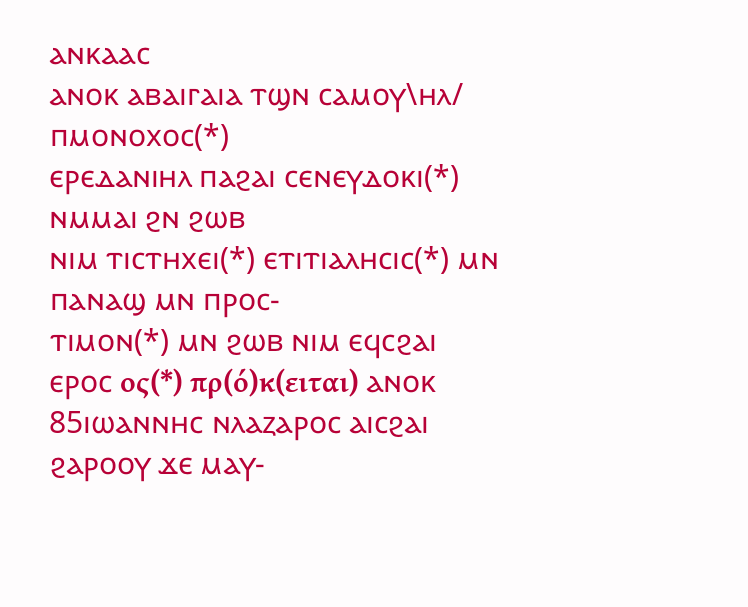ⲁⲛⲕⲁⲁⲥ
ⲁⲛⲟⲕ ⲁⲃⲁⲓⲅⲁⲓⲁ ⲧϣⲛ ⲥⲁⲙⲟⲩ\ⲏⲗ/ ⲡⲙⲟⲛⲟⲭⲟⲥ(*)
ⲉⲣⲉⲇⲁⲛⲓⲏⲗ ⲡⲁϩⲁⲓ ⲥⲉⲛⲉⲩⲇⲟⲕⲓ(*) ⲛⲙⲙⲁⲓ ϩⲛ ϩⲱⲃ
ⲛⲓⲙ ⲧⲓⲥⲧⲏⲭⲉⲓ(*) ⲉⲧⲓⲧⲓⲁⲗⲏⲥⲓⲥ(*) ⲙⲛ ⲡⲁⲛⲁϣ ⲙⲛ ⲡⲣⲟⲥ-
ⲧⲓⲙⲟⲛ(*) ⲙⲛ ϩⲱⲃ ⲛⲓⲙ ⲉϥⲥϩⲁⲓ ⲉⲣⲟⲥ ος(*) πρ(ό)κ(ειται) ⲁⲛⲟⲕ
85ⲓⲱⲁⲛⲛⲏⲥ ⲛⲗⲁⲍⲁⲣⲟⲥ ⲁⲓⲥϩⲁⲓ ϩⲁⲣⲟⲟⲩ ϫⲉ ⲙⲁⲩ-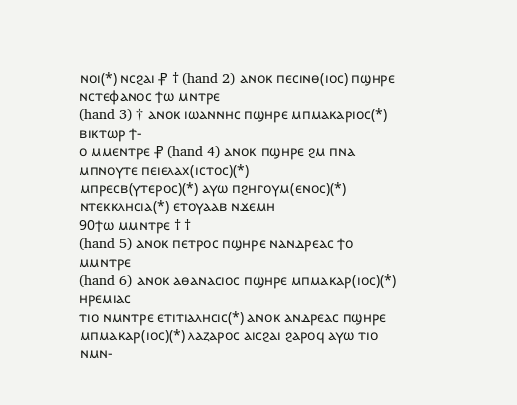ⲛⲟⲓ(*) ⲛⲥϩⲁⲓ ⳨ † (hand 2) ⲁⲛⲟⲕ ⲡⲉⲥⲓⲛⲑ(ⲓⲟⲥ) ⲡϣⲏⲣⲉ ⲛⲥⲧⲉⲫⲁⲛⲟⲥ ϯⲱ ⲙⲛⲧⲣⲉ
(hand 3) † ⲁⲛⲟⲕ ⲓⲱⲁⲛⲛⲏⲥ ⲡϣⲏⲣⲉ ⲙⲡⲙⲁⲕⲁⲣⲓⲟⲥ(*) ⲃⲓⲕⲧⲱⲣ ϯ-
ⲟ ⲙⲙⲉⲛⲧⲣⲉ ⳨ (hand 4) ⲁⲛⲟⲕ ⲡϣⲏⲣⲉ ϩⲙ ⲡⲛⲁ ⲙⲡⲛⲟⲩⲧⲉ ⲡⲉⲓⲉⲗⲁⲭ(ⲓⲥⲧⲟⲥ)(*)
ⲙⲡⲣⲉⲥⲃ(ⲩⲧⲉⲣⲟⲥ)(*) ⲁⲩⲱ ⲡϩⲏⲅⲟⲩⲙ(ⲉⲛⲟⲥ)(*) ⲛⲧⲉⲕⲕⲗⲏⲥⲓⲁ(*) ⲉⲧⲟⲩⲁⲁⲃ ⲛϫⲉⲙⲏ
90ϯⲱ ⲙⲙⲛⲧⲣⲉ † †
(hand 5) ⲁⲛⲟⲕ ⲡⲉⲧⲣⲟⲥ ⲡϣⲏⲣⲉ ⲛⲁⲛⲇⲣⲉⲁⲥ ϯⲟ ⲙⲙⲛⲧⲣⲉ
(hand 6) ⲁⲛⲟⲕ ⲁⲑⲁⲛⲁⲥⲓⲟⲥ ⲡϣⲏⲣⲉ ⲙⲡⲙⲁⲕⲁⲣ(ⲓⲟⲥ)(*) ⲏⲣⲉⲙⲓⲁⲥ
ⲧⲓⲟ ⲛⲙⲛⲧⲣⲉ ⲉⲧⲓⲧⲓⲁⲗⲏⲥⲓⲥ(*) ⲁⲛⲟⲕ ⲁⲛⲇⲣⲉⲁⲥ ⲡϣⲏⲣⲉ
ⲙⲡⲙⲁⲕⲁⲣ(ⲓⲟⲥ)(*) ⲗⲁⲍⲁⲣⲟⲥ ⲁⲓⲥϩⲁⲓ ϩⲁⲣⲟϥ ⲁⲩⲱ ⲧⲓⲟ ⲛⲙⲛ-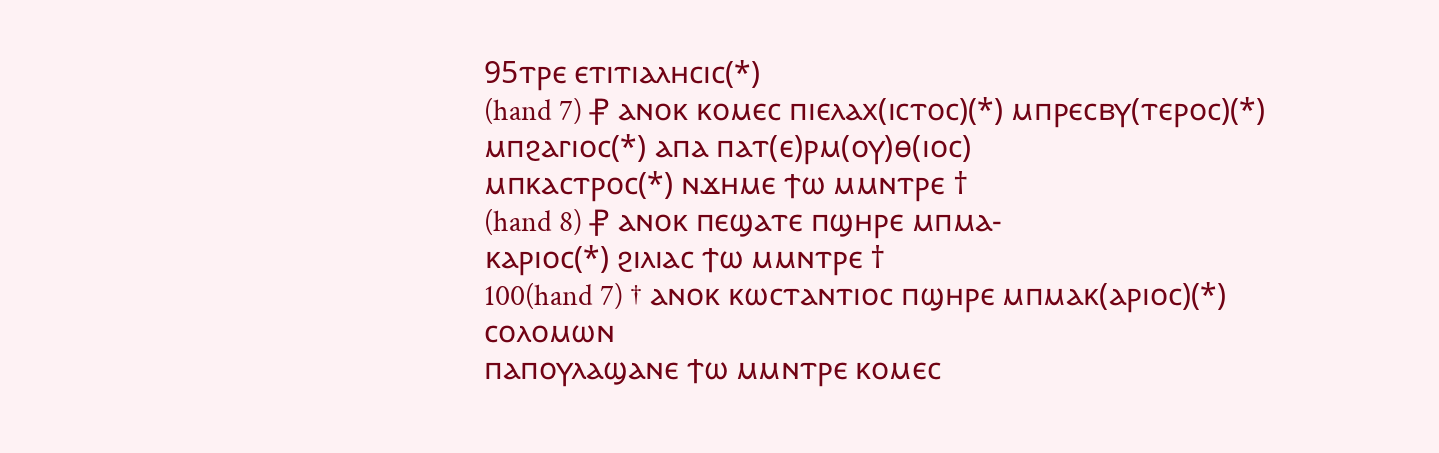95ⲧⲣⲉ ⲉⲧⲓⲧⲓⲁⲗⲏⲥⲓⲥ(*)
(hand 7) ⳨ ⲁⲛⲟⲕ ⲕⲟⲙⲉⲥ ⲡⲓⲉⲗⲁⲭ(ⲓⲥⲧⲟⲥ)(*) ⲙⲡⲣⲉⲥⲃⲩ(ⲧⲉⲣⲟⲥ)(*) ⲙⲡϩⲁⲅⲓⲟⲥ(*) ⲁⲡⲁ ⲡⲁⲧ(ⲉ)ⲣⲙ(ⲟⲩ)ⲑ(ⲓⲟⲥ)
ⲙⲡⲕⲁⲥⲧⲣⲟⲥ(*) ⲛϫⲏⲙⲉ ϯⲱ ⲙⲙⲛⲧⲣⲉ †
(hand 8) ⳨ ⲁⲛⲟⲕ ⲡⲉϣⲁⲧⲉ ⲡϣⲏⲣⲉ ⲙⲡⲙⲁ-
ⲕⲁⲣⲓⲟⲥ(*) ϩⲓⲗⲓⲁⲥ ϯⲱ ⲙⲙⲛⲧⲣⲉ †
100(hand 7) † ⲁⲛⲟⲕ ⲕⲱⲥⲧⲁⲛⲧⲓⲟⲥ ⲡϣⲏⲣⲉ ⲙⲡⲙⲁⲕ(ⲁⲣⲓⲟⲥ)(*) ⲥⲟⲗⲟⲙⲱⲛ
ⲡⲁⲡⲟⲩⲗⲁϣⲁⲛⲉ ϯⲱ ⲙⲙⲛⲧⲣⲉ ⲕⲟⲙⲉⲥ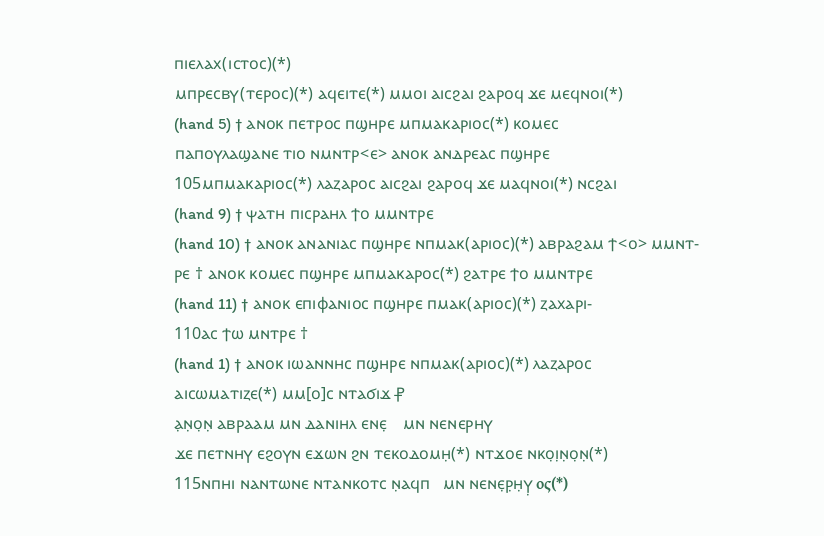ⲡⲓⲉⲗⲁⲭ(ⲓⲥⲧⲟⲥ)(*)
ⲙⲡⲣⲉⲥⲃⲩ(ⲧⲉⲣⲟⲥ)(*) ⲁϥⲉⲓⲧⲉ(*) ⲙⲙⲟⲓ ⲁⲓⲥϩⲁⲓ ϩⲁⲣⲟϥ ϫⲉ ⲙⲉϥⲛⲟⲓ(*)
(hand 5) † ⲁⲛⲟⲕ ⲡⲉⲧⲣⲟⲥ ⲡϣⲏⲣⲉ ⲙⲡⲙⲁⲕⲁⲣⲓⲟⲥ(*) ⲕⲟⲙⲉⲥ
ⲡⲁⲡⲟⲩⲗⲁϣⲁⲛⲉ ⲧⲓⲟ ⲛⲙⲛⲧⲣ<ⲉ> ⲁⲛⲟⲕ ⲁⲛⲇⲣⲉⲁⲥ ⲡϣⲏⲣⲉ
105ⲙⲡⲙⲁⲕⲁⲣⲓⲟⲥ(*) ⲗⲁⲍⲁⲣⲟⲥ ⲁⲓⲥϩⲁⲓ ϩⲁⲣⲟϥ ϫⲉ ⲙⲁϥⲛⲟⲓ(*) ⲛⲥϩⲁⲓ
(hand 9) † ⲯⲁⲧⲏ ⲡⲓⲥⲣⲁⲏⲗ ϯⲟ ⲙⲙⲛⲧⲣⲉ
(hand 10) † ⲁⲛⲟⲕ ⲁⲛⲁⲛⲓⲁⲥ ⲡϣⲏⲣⲉ ⲛⲡⲙⲁⲕ(ⲁⲣⲓⲟⲥ)(*) ⲁⲃⲣⲁϩⲁⲙ ϯ<ⲟ> ⲙⲙⲛⲧ-
ⲣⲉ † ⲁⲛⲟⲕ ⲕⲟⲙⲉⲥ ⲡϣⲏⲣⲉ ⲙⲡⲙⲁⲕⲁⲣⲟⲥ(*) ϩⲁⲧⲣⲉ ϯⲟ ⲙⲙⲛⲧⲣⲉ
(hand 11) † ⲁⲛⲟⲕ ⲉⲡⲓⲫⲁⲛⲓⲟⲥ ⲡϣⲏⲣⲉ ⲡⲙⲁⲕ(ⲁⲣⲓⲟⲥ)(*) ⲍⲁⲭⲁⲣⲓ-
110ⲁⲥ ϯⲱ ⲙⲛⲧⲣⲉ †
(hand 1) † ⲁⲛⲟⲕ ⲓⲱⲁⲛⲛⲏⲥ ⲡϣⲏⲣⲉ ⲛⲡⲙⲁⲕ(ⲁⲣⲓⲟⲥ)(*) ⲗⲁⲍⲁⲣⲟⲥ
ⲁⲓⲥⲱⲙⲁⲧⲓⲍⲉ(*) ⲙⲙ[ⲟ]ⲥ ⲛⲧⲁϭⲓϫ ⳨
ⲁ̣ⲛ̣ⲟ̣ⲛ̣ ⲁⲃⲣⲁⲁⲙ ⲙⲛ ⲇⲁⲛⲓⲏⲗ ⲉⲛⲉ̣    ⲙⲛ ⲛⲉⲛⲉⲣⲏⲩ
ϫⲉ ⲡⲉⲧⲛⲏⲩ ⲉϩⲟⲩⲛ ⲉϫⲱⲛ ϩⲛ ⲧⲉⲕⲟⲇⲟⲙⲏ̣(*) ⲛⲧϫⲟⲉ ⲛⲕⲟ̣ⲓ̣ⲛ̣ⲟ̣ⲛ̣(*)
115ⲛⲡⲏⲓ ⲛⲁⲛⲧⲱⲛⲉ ⲛⲧⲁⲛⲕⲟⲧⲥ ⲛ̣ⲁϥⲡ   ⲙⲛ ⲛⲉⲛⲉ̣ⲣ̣ⲏ̣ⲩ̣ ος(*)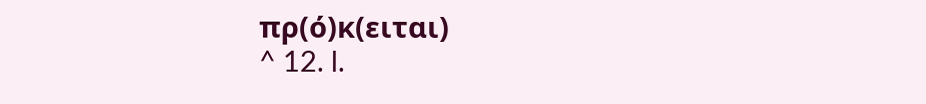πρ(ό)κ(ειται)
^ 12. l.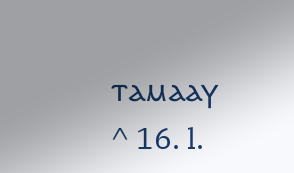ⲧⲁⲙⲁⲁⲩ
^ 16. l.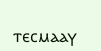ⲧⲉⲥⲙⲁⲁⲩ